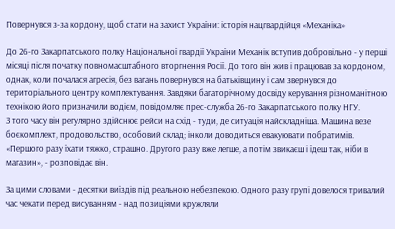Повернувся з-за кордону, щоб стати на захист України: історія нацгвардійця «Механіка»

До 26-го Закарпатського полку Національної гвардії України Механік вступив добровільно - у перші місяці після початку повномасштабного вторгнення Росії. До того він жив і працював за кордоном, однак, коли почалася агресія, без вагань повернувся на батьківщину і сам звернувся до територіального центру комплектування. Завдяки багаторічному досвіду керування різноманітною технікою його призначили водієм, повідомляє прес-служба 26-го Закарпатського полку НГУ.
З того часу він регулярно здійснює рейси на схід - туди, де ситуація найскладніша. Машина везе боєкомплект, продовольство, особовий склад; інколи доводиться евакуювати побратимів. «Першого разу їхати тяжко, страшно. Другого разу вже легше, а потім звикаєш і їдеш так, ніби в магазин», - розповідає він.

За цими словами - десятки виїздів під реальною небезпекою. Одного разу групі довелося тривалий час чекати перед висуванням - над позиціями кружляли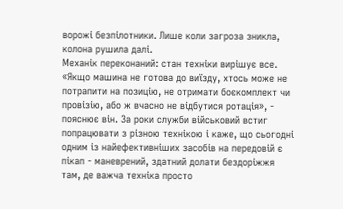ворожі безпілотники. Лише коли загроза зникла, колона рушила далі.
Механік переконаний: стан техніки вирішує все. «Якщо машина не готова до виїзду, хтось може не потрапити на позицію, не отримати боєкомплект чи провізію, або ж вчасно не відбутися ротація», - пояснює він. За роки служби військовий встиг попрацювати з різною технікою і каже, що сьогодні одним із найефективніших засобів на передовій є пікап - маневрений, здатний долати бездоріжжя там, де важча техніка просто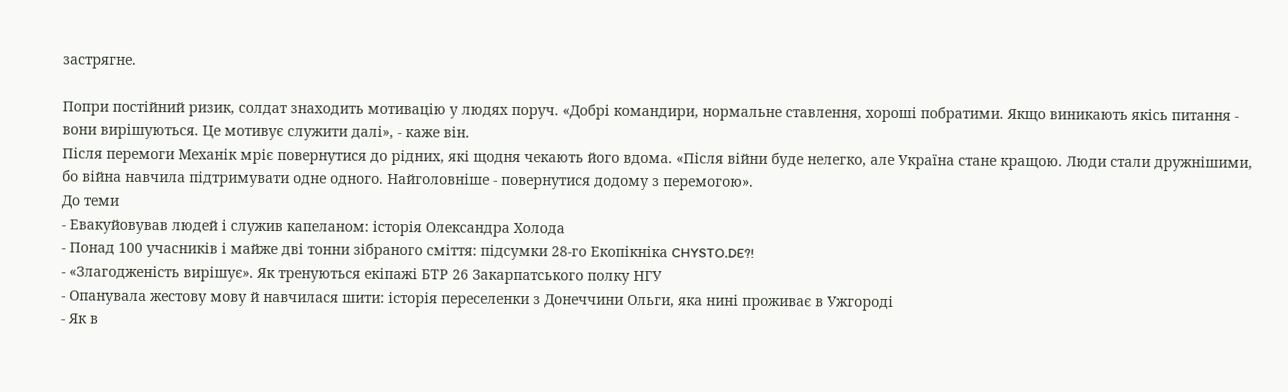застрягне.

Попри постійний ризик, солдат знаходить мотивацію у людях поруч. «Добрі командири, нормальне ставлення, хороші побратими. Якщо виникають якісь питання - вони вирішуються. Це мотивує служити далі», - каже він.
Після перемоги Механік мріє повернутися до рідних, які щодня чекають його вдома. «Після війни буде нелегко, але Україна стане кращою. Люди стали дружнішими, бо війна навчила підтримувати одне одного. Найголовніше - повернутися додому з перемогою».
До теми
- Евакуйовував людей і служив капеланом: історія Олександра Холода
- Понад 100 учасників і майже дві тонни зібраного сміття: підсумки 28-го Екопікніка CHYSTO.DE?!
- «Злагодженість вирішує». Як тренуються екіпажі БТР 26 Закарпатського полку НГУ
- Опанувала жестову мову й навчилася шити: історія переселенки з Донеччини Ольги, яка нині проживає в Ужгороді
- Як в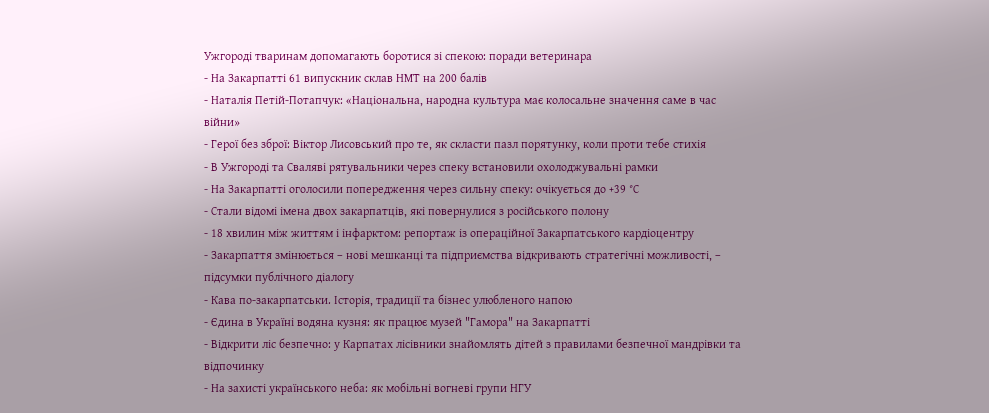Ужгороді тваринам допомагають боротися зі спекою: поради ветеринара
- На Закарпатті 61 випускник склав НМТ на 200 балів
- Наталія Петій-Потапчук: «Національна, народна культура має колосальне значення саме в час війни»
- Герої без зброї: Віктор Лисовський про те, як скласти пазл порятунку, коли проти тебе стихія
- В Ужгороді та Сваляві рятувальники через спеку встановили охолоджувальні рамки
- На Закарпатті оголосили попередження через сильну спеку: очікується до +39 °С
- Стали відомі імена двох закарпатців, які повернулися з російського полону
- 18 хвилин між життям і інфарктом: репортаж із операційної Закарпатського кардіоцентру
- Закарпаття змінюється – нові мешканці та підприємства відкривають стратегічні можливості, – підсумки публічного діалогу
- Кава по-закарпатськи. Історія, традиції та бізнес улюбленого напою
- Єдина в Україні водяна кузня: як працює музей "Гамора" на Закарпатті
- Відкрити ліс безпечно: у Карпатах лісівники знайомлять дітей з правилами безпечної мандрівки та відпочинку
- На захисті українського неба: як мобільні вогневі групи НГУ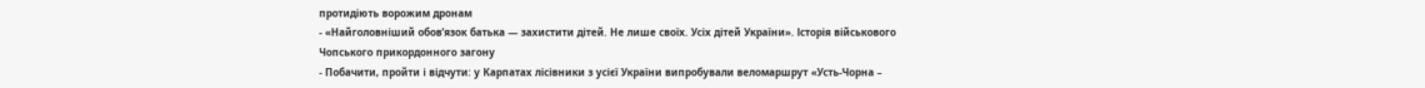протидіють ворожим дронам
- «Найголовніший обов’язок батька — захистити дітей. Не лише своїх. Усіх дітей України». Історія військового Чопського прикордонного загону
- Побачити, пройти і відчути: у Карпатах лісівники з усієї України випробували веломаршрут «Усть-Чорна –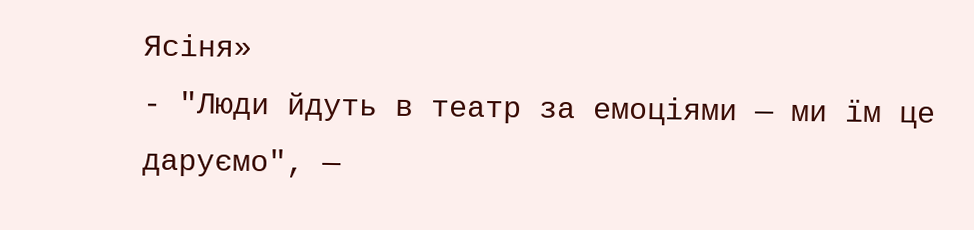Ясіня»
- "Люди йдуть в театр за емоціями — ми їм це даруємо", —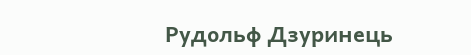Рудольф Дзуринець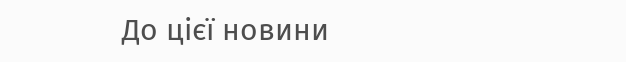До цієї новини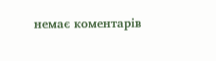немає коментарів